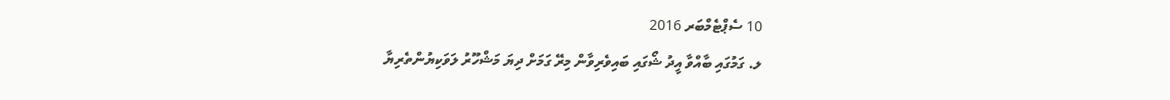10 ސެޕްޓެމްބަރ 2016
ލ. ގަމުގައި ބާއްވާ އީދު ޝޯގައި ބައިވެރިވާން މިރޭ ގަމަށް ދިޔަ މަޝްހޫރު ލަވަކިޔުންތެރިޔާ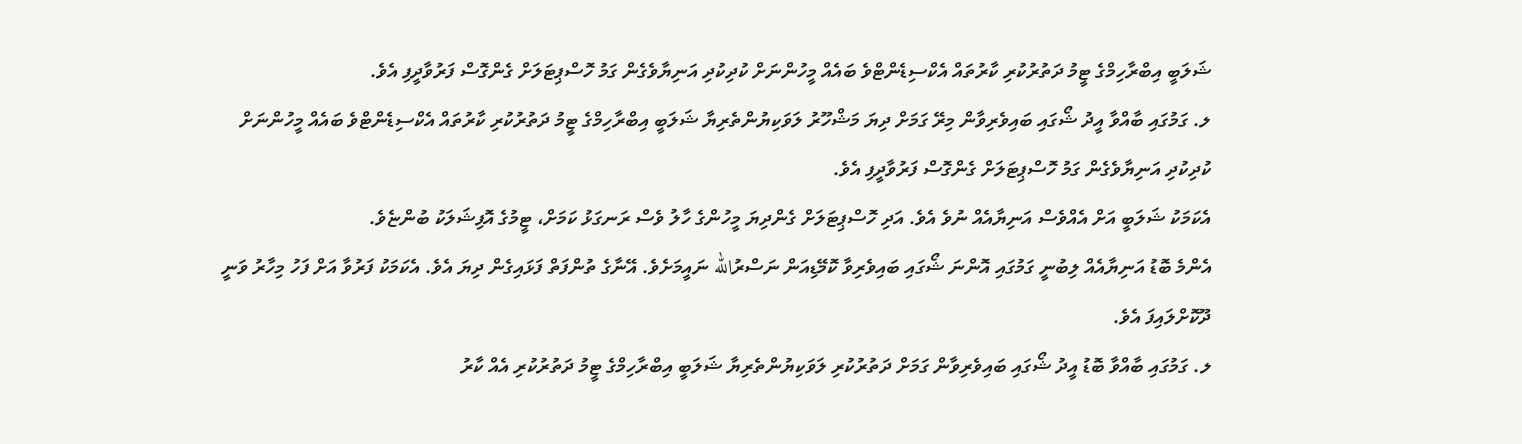ޝަލަބީ އިބްރާހިމްގެ ޓީމު ދަތުރުކުރި ކާރުތައް އެކްސިޑެންޓްވެ ބައެއް މީހުންނަށް ކުދިކުދި އަނިޔާވެގެން ގަމު ހޮސްޕިޓަލަށް ގެންގޮސް ފަރުވާދީފި އެވެ.
ލ. ގަމުގައި ބާއްވާ އީދު ޝޯގައި ބައިވެރިވާން މިރޭ ގަމަށް ދިޔަ މަޝްހޫރު ލަވަކިޔުންތެރިޔާ ޝަލަބީ އިބްރާހިމްގެ ޓީމު ދަތުރުކުރި ކާރުތައް އެކްސިޑެންޓްވެ ބައެއް މީހުންނަށް ކުދިކުދި އަނިޔާވެގެން ގަމު ހޮސްޕިޓަލަށް ގެންގޮސް ފަރުވާދީފި އެވެ.
އެކަމަކު ޝަލަބީ އަށް އެއްވެސް އަނިޔާއެއް ނުވެ އެވެ. އަދި ހޮސްޕިޓަލަށް ގެންދިޔަ މީހުންގެ ހާލު ވެސް ރަނގަޅު ކަމަށް، ޓީމުގެ އޮފިޝަލަކު ބުންޏެވެ.
އެންމެ ބޮޑު އަނިޔާއެއް ލިބުނީ ގަމުގައި އޮންނަ ޝޯގައި ބައިވެރިވާ ކޮމޭޑިއަން ނަސްރުالله ނައީމަށެވެ. އޭނާގެ ތުންފަތް ފަޅައިގެން ދިޔަ އެވެ. އެކަމަކު ފަރުވާ އަށް ފަހު މިހާރު ވަނީ ދޫކޮށްލައިފަ އެވެ.
ލ. ގަމުގައި ބާއްވާ ބޮޑު އީދު ޝޯގައި ބައިވެރިވާން ގަމަށް ދަތުރުކުރި ލަވަކިޔުންތެރިޔާ ޝަލަބީ އިބްރާހިމްގެ ޓީމު ދަތުރުކުރި އެއް ކާރު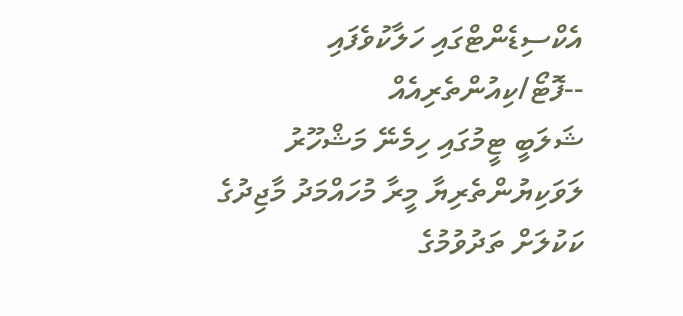އެކްސިޑެންޓްގައި ހަލާކުވެފައި --ފޮޓޯ/ކިއުންތެރިއެއް
ޝަލަބީ ޓީމުގައި ހިމެނޭ މަޝްހޫރު ލަވަކިޔުންތެރިޔާ މީރާ މުހައްމަދު މާޖިދުގެ ކަކުލަށް ތަދުވުމުގެ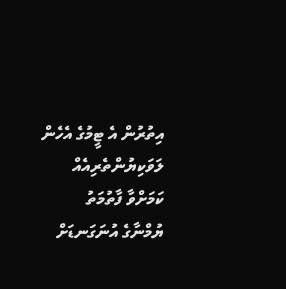އިތުރުން އެ ޓީމުގެ އެހެން ލަވަކިޔުންތެރިއެއް ކަމަށްވާ ފާތުމަތު ޔުމްނާގެ އުނަގަނޑަށް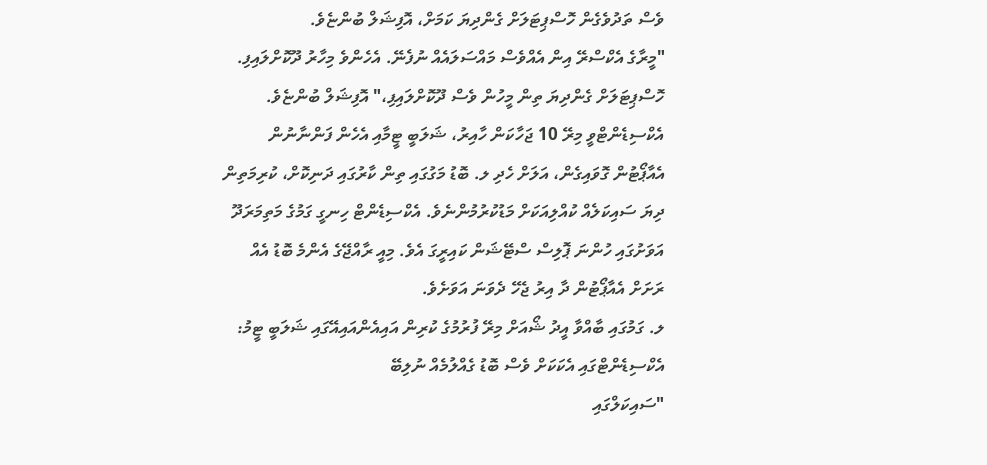ވެސް ތަދުވެގެން ހޮސްޕިޓަލަށް ގެންދިޔަ ކަމަށް، އޮފިޝަލް ބުންޏެވެ.
"މީރާގެ އެކްސްރޭ އިން އެއްވެސް މައްސަލައެއް ނުފެނޭ. އެހެންވެ މިހާރު ދޫކޮށްލައިފި. ހޮސްޕިޓަލަށް ގެންދިޔަ ތިން މީހުން ވެސް ދޫކޮށްލައިފި،" އޮފިޝަލް ބުންޏެވެ.
އެކްސިޑެންޓްވީ މިރޭ 10 ޖަހާކަން ހާއިރު، ޝަލަބީ ޓީމާއި އެހެން ފަންނާނުން އެއާޕޯޓުން ގޮވައިގެން، އަލަށް ހެދި ލ. ބޮޑު މަގުގައި ތިން ކާރުގައި ދަނިކޮށް، ކުރިމަތިން ދިޔަ ސައިކަލެއް ކުއްލިއަކަށް މަޑުކުރުމުންނެވެ. އެކްސިޑެންޓް ހިނގީ ގަމުގެ މަތިމަރަދޫ އަވަށުގައި ހުންނަ ޕޮލިސް ސްޓޭޝަން ކައިރީގަ އެވެ. މިއީ ރާއްޖޭގެ އެންމެ ބޮޑު އެއް ރަށަށް އެއާޕޯޓުން ދާ އިރު ޖެހޭ ދެވަނަ އަވަށެވެ.
ލ. ގަމުގައި ބާއްވާ އީދު ޝޯއަށް މިރޭ ފުރުމުގެ ކުރިން އައިއެންއައިއޭގައި ޝަލަބީ ޓީމު: އެކްސިޑެންޓްގައި އެކަކަށް ވެސް ބޮޑު ގެއްލުމެއް ނުލިބޭ
"ސައިކަލްގައި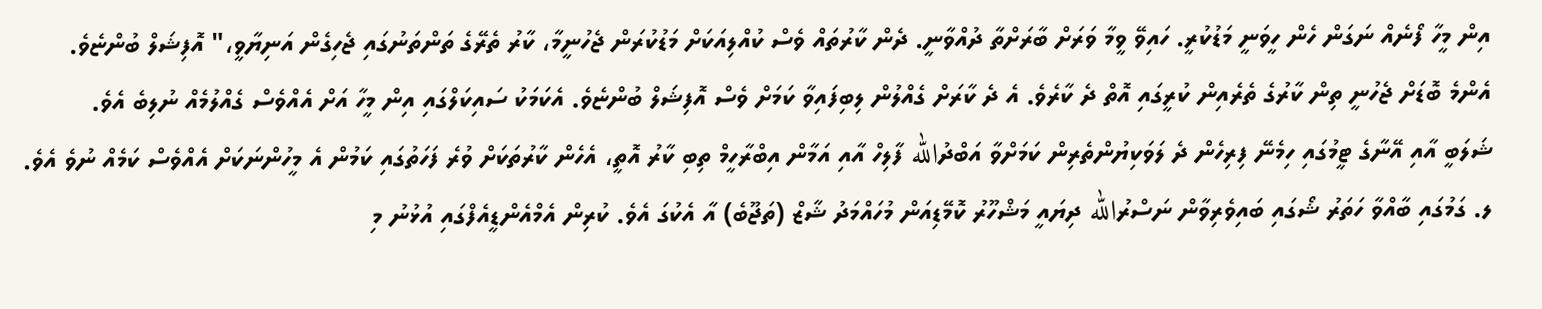އިން މީހާ ފޯނެއް ނަގަން ހެން ހީވަނީ މަޑުކުރީ. ހައިވޭ ވީމާ ވަރަށް ބާރަށްތާ ދުއްވާނީ. ދެން ކާރުތައް ވެސް ކުއްލިއަކަށް މަޑުކުރަން ޖެހުނީމާ، ކާރު ތެރޭގެ ތަންތަނުގައި ޖެހިގެން އަނިޔާވީ،" އޮފިޝަލް ބުންޏެވެ.
އެންމެ ބޮޑަށް ޖެހުނީ ތިން ކާރުގެ ތެރެއިން ކުރީގައި އޮތް ދެ ކާރެވެ. އެ ދެ ކާރަށް ގެއްލުން ލިބިފައިވާ ކަމަށް ވެސް އޮފިޝަލް ބުންޏެވެ. އެކަމަކު ސައިކަލްގައި އިން މީހާ އަށް އެއްވެސް ގެއްލުމެއް ނުލިބެ އެވެ.
ޝަލަބީ އާއި އޭނާގެ ޓީމުގައި ހިމެނޭ ފިރިހެން ދެ ލަވަކިޔުންތެރިން ކަމަށްވާ އަބްދުالله ފާލިހް އާއި އަމާން އިބްރާހީމް ތިބި ކާރު އޮތީ، އެހެން ކާރުތަކަށް ވުރެ ފަހަތުގައި ކަމުން އެ މީހުންނަކަށް އެއްވެސް ކަމެއް ނުވެ އެވެ.
ލ. ގަމުގައި ބާއްވާ ހަތަރު ޝޯގައި ބައިވެރިވާން ނަސްރުالله ދިޔައީ މަޝްހޫރު ކޮމޭޑިއަން މުހައްމަދު ޝާޒް (ތަޖޫބެ) އާ އެކުގަ އެވެ. ކުރިން އެމްއެންޑީއެފްގައި އުޅުނު މި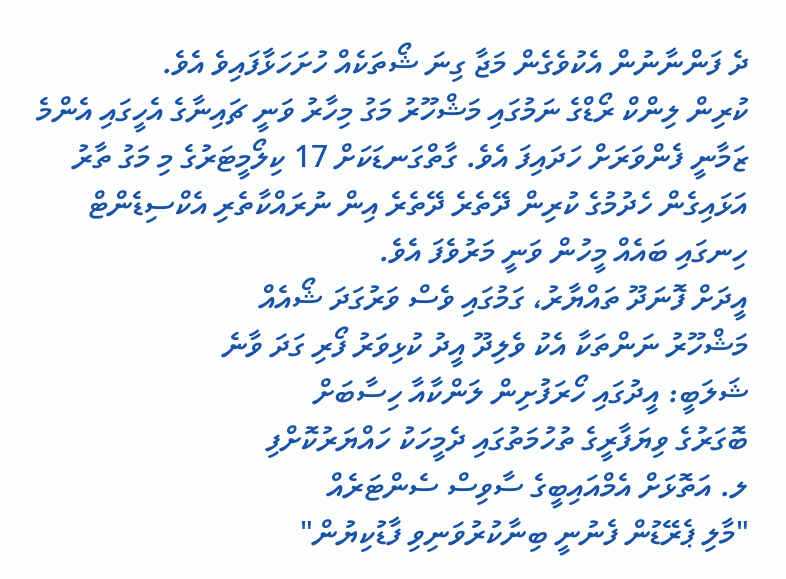ދެ ފަންނާނުން އެކުވެގެން މަޖާ ގިނަ ޝޯތަކެއް ހުށަހަޅާފައިވެ އެވެ.
ކުރިން ލިންކް ރޯޑްގެ ނަމުގައި މަޝްހޫރު މަގު މިހާރު ވަނީ ޗައިނާގެ އެހީގައި އެންމެ ޒަމާނީ ފެންވަރަށް ހަދައިފަ އެވެ. ގާތްގަނޑަކަށް 17 ކިލޯމީޓަރުގެ މި މަގު ތާރު އަޅައިގެން ހެދުމުގެ ކުރިން ދޭތެރެ ދޭތެރެ އިން ނުރައްކާތެރި އެކްސިޑެންޓް ހިނގައި ބައެއް މީހުން ވަނީ މަރުވެފަ އެވެ.
އީދަށް ފޮނަދޫ ތައްޔާރު، ގަމުގައި ވެސް ވަރުގަދަ ޝޯއެއް
މަޝްހޫރު ނަންތަކާ އެކު ވެލިދޫ އީދު ކުޅިވަރު ފޯރި ގަދަ ވާނެ
ޝަލަބީ: އީދުގައި ހޯރަފުށިން ލަންކާއާ ހިސާބަށް
ބޮގަރުގެ ވިޔަފާރީގެ ތުހުމަތުގައި ދެމީހަކު ހައްޔަރުކޮށްފި
ލ. އަތޮޅަށް އެމްއައިބީގެ ސާވިސް ސެންޓަރެއް
"މާލި ޕެރޭޑުން ފެނުނީ ބިނާކުރުވަނިވި ފާޑުކިޔުން"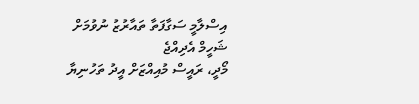އިސްލާމީ ސަގާފަތާ ތައާރުޒު ނުވުމަށް ޝަހީމް އެދިއްޖެ
މޯދީ، ރައީސް މުއިއްޒަށް އީދު ތަހުނިޔާ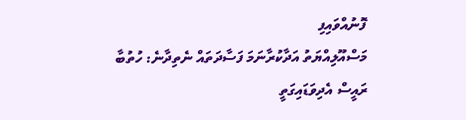ފޮނުއްވައިފި
މަސްއޫލިއްޔަތު އަދާކުރާނަމަ ފަސާދަތައް ނެތިދާނެ: ހުތުބާ
ރައީސް އެދިވަޑައިގަތީ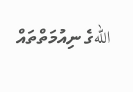اللهގެ ނިއުމަތްތައް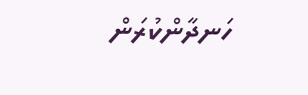ހަނދާންކުރަން